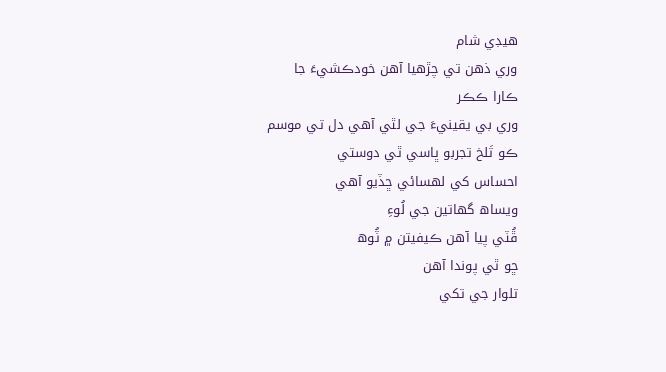هيڊي شام
وري ذهن تي چڙھيا آهن خودڪشيءَ جا
ڪارا ڪڪر
وري بي يقينيءَ جي لٿي آهي دل تي موسم
ڪو تَلخ تجربو ڀاسي ٿي دوستي
احساس کي لهسائي ڇڏيو آهي
ويساھ گهاتين جي لُوءِ
ڦُٽي پيا آهن ڪيفيتن ۾ ٽُوھ
ڇو ٿي پوندا آهن
تلوار جي تکي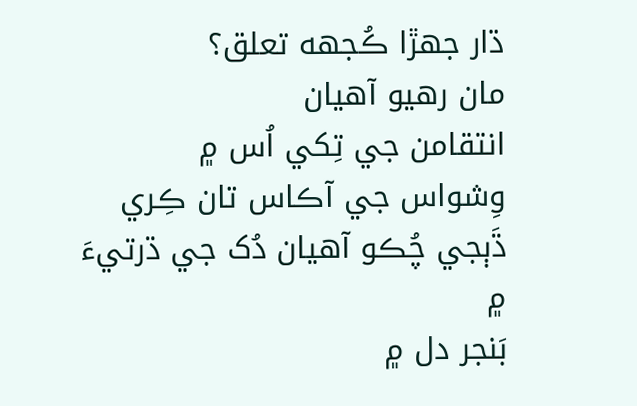ڌار جهڙا ڪُجهه تعلق؟
مان رهيو آهيان
انتقامن جي تِکي اُس ۾
وِشواس جي آڪاس تان ڪِري
ڌَٻجي چُڪو آهيان دُک جي ڌرتيءَ ۾
بَنجر دل ۾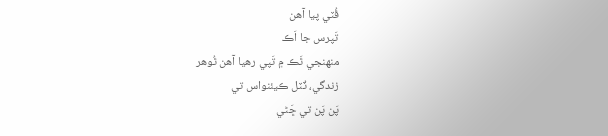ڦُٽي پيا آهن
تَپرس جا اَڪ
منهنجي ٿَڪ ۾ تَپي رهيا آهن ٿُوهر
زندگي، ٽُٽل ڪيئنواس تي
پَن پَن تي ڇَڻي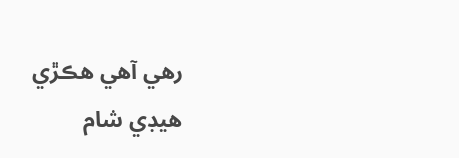رهي آهي هڪڙي هيڊي شام